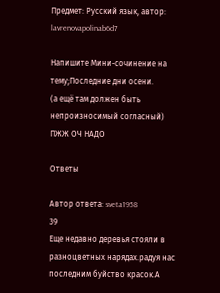Предмет: Русский язык, автор: lavrenovapolinab6d7

Напишите Мини-сочинение на тему;Последние дни осени.
(а ещё там должен быть непроизносимый согласный)
ПЖЖ ОЧ НАДО

Ответы

Автор ответа: sveta1958
39
Еще недавно деревья стояли в разноцветных нарядах.радуя нас последним буйство красок.А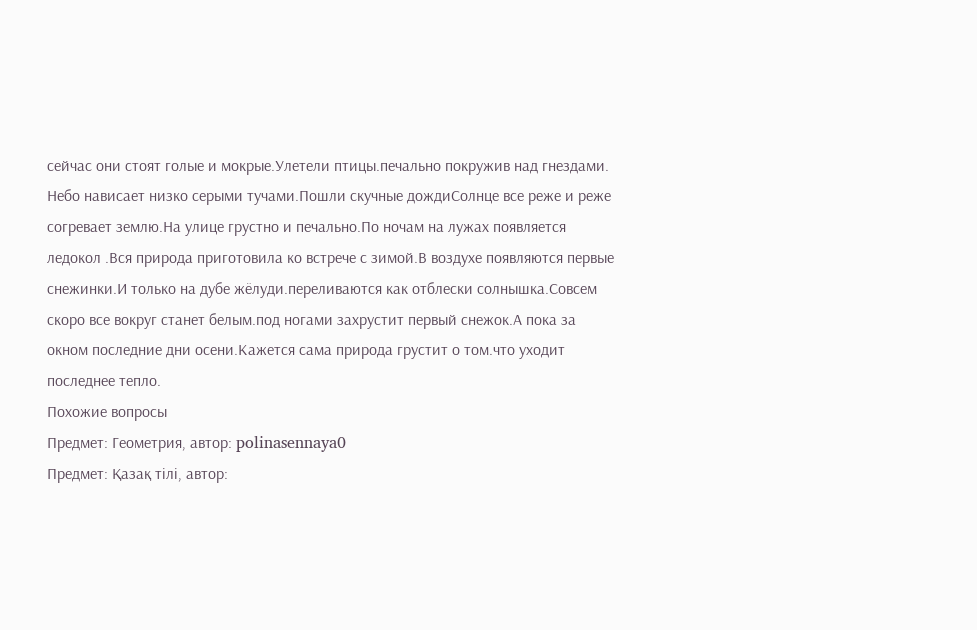сейчас они стоят голые и мокрые.Улетели птицы.печально покружив над гнездами. Небо нависает низко серыми тучами.Пошли скучные дождиСолнце все реже и реже согревает землю.На улице грустно и печально.По ночам на лужах появляется ледокол .Вся природа приготовила ко встрече с зимой.В воздухе появляются первые снежинки.И только на дубе жёлуди.переливаются как отблески солнышка.Совсем скоро все вокруг станет белым.под ногами захрустит первый снежок.А пока за окном последние дни осени.Кажется сама природа грустит о том.что уходит последнее тепло.
Похожие вопросы
Предмет: Геометрия, автор: polinasennaya0
Предмет: Қазақ тiлi, автор: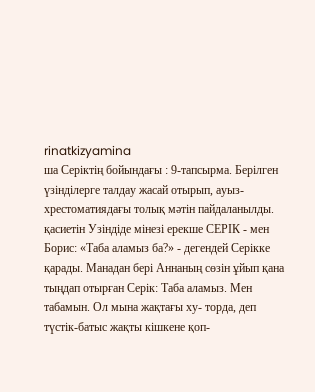rinatkizyamina
ша Серіктің бойындағы : 9-тапсырма. Берілген үзінділерге талдау жасай отырып, ауыз- хрестоматиядағы толық мәтін пайдаланылды. қасиетін Узіндіде мінезі ерекше СЕРІК - мен Борис: «Таба аламыз ба?» - дегендей Серікке қарады. Манадан бері Аннаның сөзін ұйып қана тыңдап отырған Серік: Таба аламыз. Мен табамын. Ол мына жақтағы ху- торда, деп түстік-батыс жақты кішкене қоп-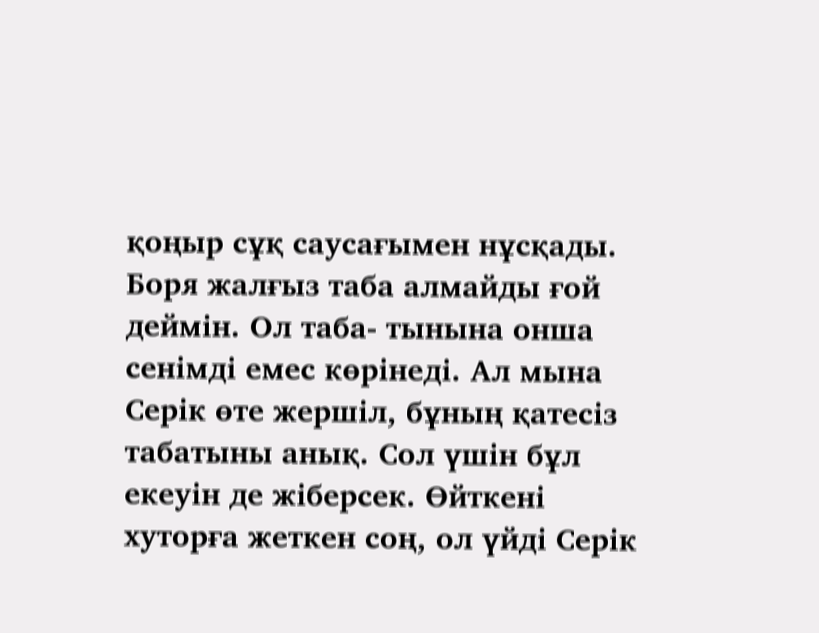қоңыр сұқ саусағымен нұсқады. Боря жалғыз таба алмайды ғой деймін. Ол таба- тынына онша сенімді емес көрінеді. Ал мына Серік өте жершіл, бұның қатесіз табатыны анық. Сол үшін бұл екеуін де жіберсек. Өйткені хуторға жеткен соң, ол үйді Серік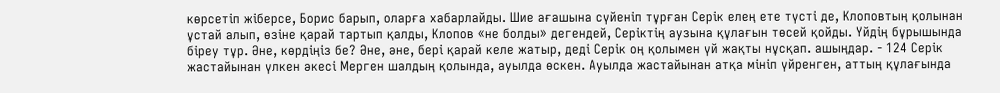көрсетіп жіберсе, Борис барып, оларға хабарлайды. Шие ағашына сүйеніп тұрған Серік елең ете түсті де, Клоповтың қолынан ұстай алып, өзіне қарай тартып қалды, Клопов «не болды» дегендей, Серіктің аузына құлағын төсей қойды. Үйдің бұрышында біреу тұр. Әне, көрдіңіз бе? Әне, әне, бері қарай келе жатыр, деді Серік оң қолымен үй жақты нұсқап. ашыңдар. - 124 Серік жастайынан үлкен әкесі Мерген шалдың қолында, ауылда өскен. Ауылда жастайынан атқа мініп үйренген, аттың құлағында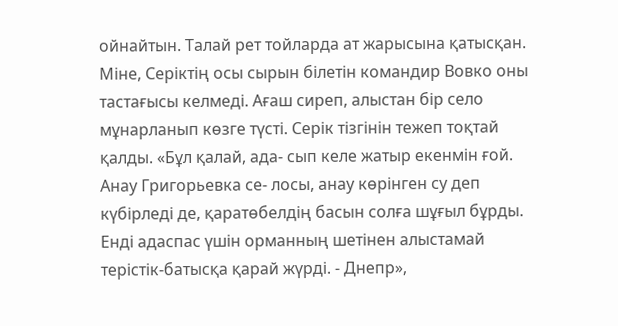ойнайтын. Талай рет тойларда ат жарысына қатысқан. Міне, Серіктің осы сырын білетін командир Вовко оны тастағысы келмеді. Ағаш сиреп, алыстан бiр село мұнарланып көзге түсті. Серік тізгінін тежеп тоқтай қалды. «Бұл қалай, ада- сып келе жатыр екенмін ғой. Анау Григорьевка се- лосы, анау көрінген су деп күбірледі де, қаратөбелдің басын солға шұғыл бұрды. Енді адаспас үшін орманның шетінен алыстамай терістік-батысқа қарай жүрді. - Днепр»,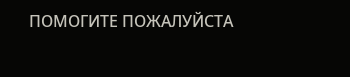ПОМОГИТЕ ПОЖАЛУЙСТА